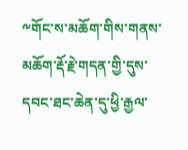༸གོང་ས་མཆོག་གིས་གནས་མཆོག་རྡོ་རྗེ་གདན་གྱི་དུས་དབང་ཐང་ཆེན་དུ་ཕྱི་རྒྱལ་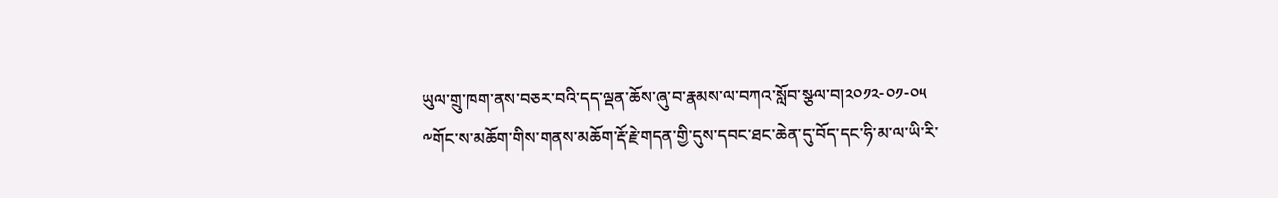ཡུལ་གྲུ་ཁག་ནས་བཅར་བའི་དད་ལྡན་ཆོས་ཞུ་བ་རྣམས་ལ་བཀའ་སློབ་སྩལ་བ།༢༠༡༢-༠༡-༠༥
༸གོང་ས་མཆོག་གིས་གནས་མཆོག་རྡོ་རྗེ་གདན་གྱི་དུས་དབང་ཐང་ཆེན་དུ་བོད་དང་ཧི་མ་ལ་ཡི་རི་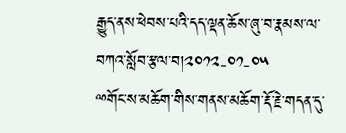རྒྱུད་ནས་ཕེབས་པའི་དད་ལྡན་ཆོས་ཞུ་བ་རྣམས་ལ་བཀའ་སློབ་རྩལ་བ།༢༠༡༢-༠༡-༠༥
ྋགོང་ས་མཆོག་གིས་གནས་མཆོག་རྡོ་རྗེ་གདན་དུ་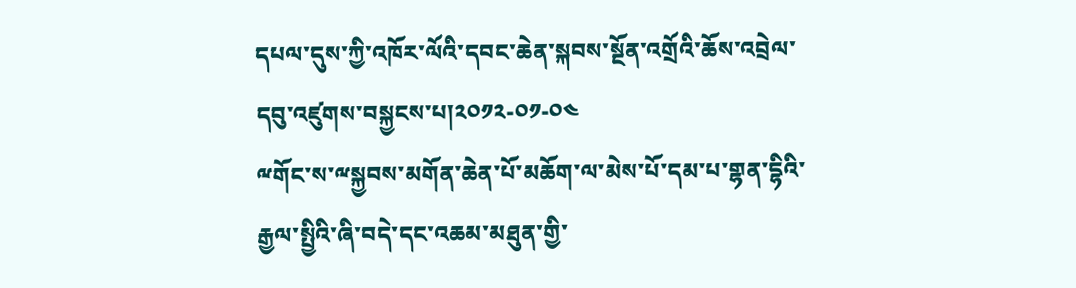དཔལ་དུས་ཀྱི་འཁོར་ལོའི་དབང་ཆེན་སྐབས་སྔོན་འགྲོའི་ཆོས་འབྲེལ་དབུ་འཛུགས་བསྐྱངས་པ།༢༠༡༢-༠༡-༠༤
ྋགོང་ས་ྋསྐྱབས་མགོན་ཆེན་པོ་མཆོག་ལ་མེས་པོ་དམ་པ་གྷན་དྷིའི་རྒྱལ་སྤྱིའི་ཞི་བདེ་དང་འཆམ་མཐུན་གྱི་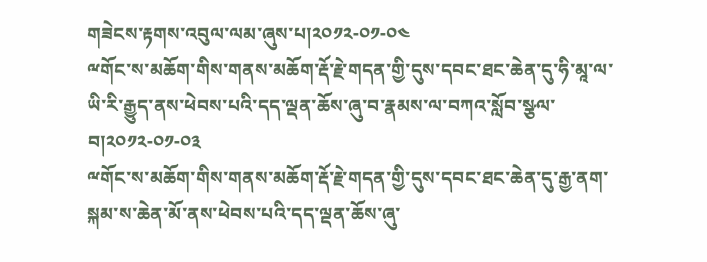གཟེངས་རྟགས་འབུལ་ལམ་ཞུས་པ།༢༠༡༢-༠༡-༠༤
ྋགོང་ས་མཆོག་གིས་གནས་མཆོག་རྡོ་རྗེ་གདན་གྱི་དུས་དབང་ཐང་ཆེན་དུ་ཧི་མཱ་ལ་ཡི་རི་རྒྱུད་ནས་ཕེབས་པའི་དད་ལྡན་ཆོས་ཞུ་བ་རྣམས་ལ་བཀའ་སློབ་སྩལ་བ།༢༠༡༢-༠༡-༠༣
ྋགོང་ས་མཆོག་གིས་གནས་མཆོག་རྡོ་རྗེ་གདན་གྱི་དུས་དབང་ཐང་ཆེན་དུ་རྒྱ་ནག་སྐམ་ས་ཆེན་མོ་ནས་ཕེབས་པའི་དད་ལྡན་ཆོས་ཞུ་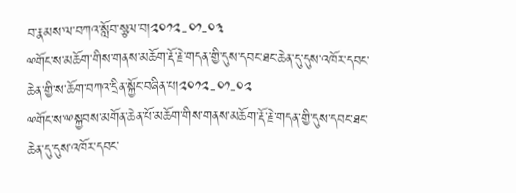བ་རྣམས་ལ་བཀའ་སློབ་སྩལ་བ།༢༠༡༢-༠༡-༠༣
ྋགོང་ས་མཆོག་གིས་གནས་མཆོག་རྡོ་རྗེ་གདན་གྱི་དུས་དབང་ཐང་ཆེན་དུ་དུས་འཁོར་དབང་ཆེན་གྱི་ས་ཆོག་བཀའ་དྲིན་སྐྱོང་བཞིན་པ།༢༠༡༢-༠༡-༠༢
ྋགོང་ས་ྋསྐྱབས་མགོན་ཆེན་པོ་མཆོག་གིས་གནས་མཆོག་རྡོ་རྗེ་གདན་གྱི་དུས་དབང་ཐང་ཆེན་དུ་དུས་འཁོར་དབང་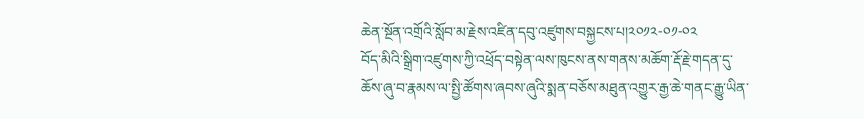ཆེན་སྔོན་འགྲོའི་སློབ་མ་རྗེས་འཛིན་དབུ་འཛུགས་བསྐྱངས་པ།༢༠༡༢-༠༡-༠༢
བོད་མིའི་སྒྲིག་འཛུགས་ཀྱི་འཕྲོད་བསྟེན་ལས་ཁུངས་ནས་གནས་མཆོག་རྡོ་རྗེ་གདན་དུ་ཆོས་ཞུ་བ་རྣམས་ལ་སྤྱི་ཚོགས་ཞབས་ཞུའི་སྨན་བཅོས་མཐུན་འགྱུར་རྒྱ་ཆེ་གནང་རྒྱུ་ཡིན་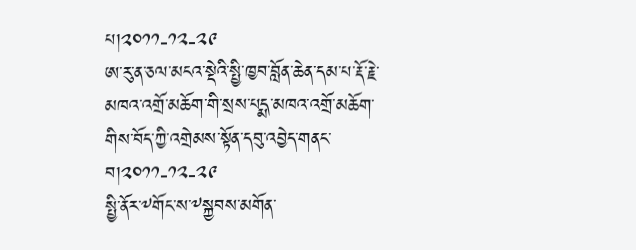པ།༢༠༡༡-༡༢-༢༩
ཨ་རུ་ན་ཅལ་མངའ་སྡེའི་སྤྱི་ཁྱབ་བློན་ཆེན་དམ་པ་རྡོ་རྗེ་མཁའ་འགྲོ་མཆོག་གི་སྲས་པདྨ་མཁའ་འགྲོ་མཆོག་གིས་བོད་ཀྱི་འགྲེམས་སྟོན་དབུ་འབྱེད་གནང་བ།༢༠༡༡-༡༢-༢༩
སྤྱི་ནོར་༸གོང་ས་༸སྐྱབས་མགོན་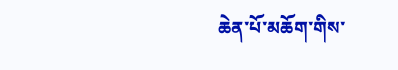ཆེན་པོ་མཆོག་གིས་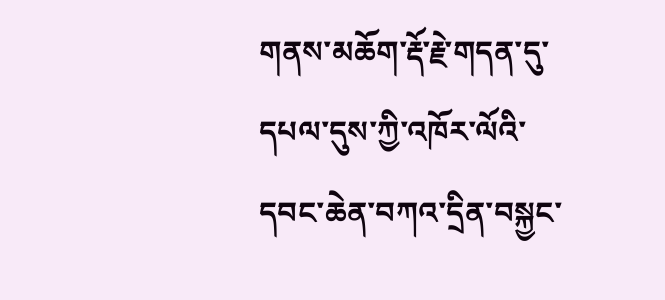གནས་མཆོག་རྡོ་རྗེ་གདན་དུ་དཔལ་དུས་ཀྱི་འཁོར་ལོའི་དབང་ཆེན་བཀའ་དྲིན་བསྐྱང་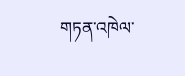གཏན་འཁེལ་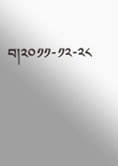བ།༢༠༡༡-༡༢-༢༨